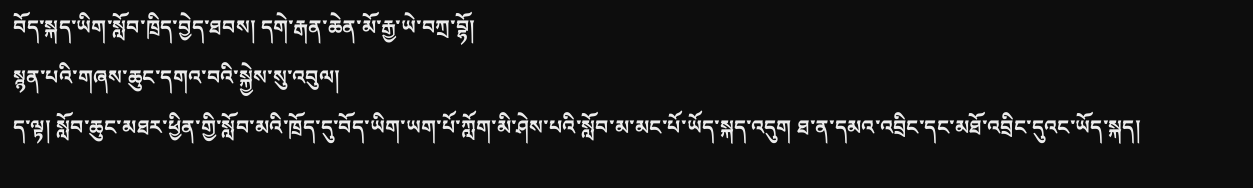བོད་སྐད་ཡིག་སློབ་ཁྲིད་བྱེད་ཐབས། དགེ་རྒན་ཆེན་མོ་རྒྱ་ཡེ་བཀྲ་བྷོ།
སྙན་པའི་གཞས་ཆུང་དགའ་བའི་སྐྱེས་སུ་འབུལ།
ད་ལྟ། སློབ་ཆུང་མཐར་ཕྱིན་གྱི་སློབ་མའི་ཁྲོད་དུ་བོད་ཡིག་ཡག་པོ་ཀློག་མི་ཤེས་པའི་སློབ་མ་མང་པོ་ཡོད་སྐད་འདུག ཐ་ན་དམའ་འབྲིང་དང་མཐོ་འབྲིང་དུའང་ཡོད་སྐད།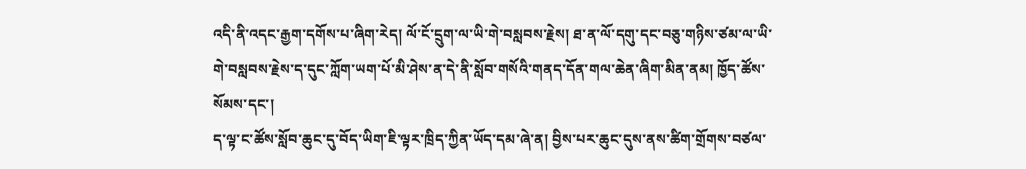འདི་ནི་འདང་རྒྱག་དགོས་པ་ཞིག་རེད། ལོ་ངོ་དྲུག་ལ་ཡི་གེ་བསླབས་རྗེས། ཐ་ན་ལོ་དགུ་དང་བཅུ་གཉིས་ཙམ་ལ་ཡི་གེ་བསླབས་རྗེས་ད་དུང་ཀློག་ཡག་པོ་མི་ཤེས་ན་དེ་ནི་སློབ་གསོའི་གནད་དོན་གལ་ཆེན་ཞིག་མིན་ནམ། ཁྱོད་ཚོས་སོམས་དང་།
ད་ལྟ་ང་ཚོས་སློབ་ཆུང་དུ་བོད་ཡིག་ཇི་ལྟར་ཁྲིད་ཀྱིན་ཡོད་དམ་ཞེ་ན། བྱིས་པར་ཆུང་དུས་ནས་ཚིག་གྲོགས་བཙལ་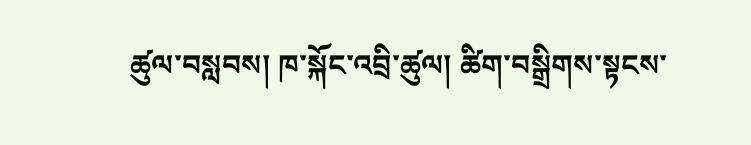ཚུལ་བསླབས། ཁ་སྐོང་འབྲི་ཚུལ། ཚིག་བསྒྲིགས་སྟངས་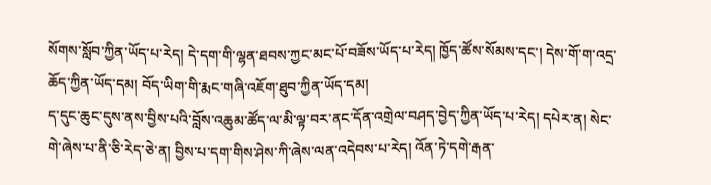སོགས་སློབ་ཀྱིན་ཡོད་པ་རེད། དེ་དག་གི་ལྷན་ཐབས་ཀྱང་མང་པོ་བཟོས་ཡོད་པ་རེད། ཁྱོད་ཚོས་སོམས་དང་། དེས་གོ་ག་འདྲ་ཆོད་ཀྱིན་ཡོད་དམ། བོད་ཡིག་གི་རྨང་གཞི་འཇོག་ཐུབ་ཀྱིན་ཡོད་དམ།
ད་དུང་ཆུང་དུས་ནས་བྱིས་པའི་བློས་འཆུམ་ཚོད་ལ་མི་ལྟ་བར་ནང་དོན་འགྲེལ་བཤད་བྱེད་ཀྱིན་ཡོད་པ་རེད། དཔེར་ན། སེང་གེ་ཞེས་པ་ནི་ཅི་རེད་ཅེ་ན། བྱིས་པ་དག་གིས་ཤེས་ཀི་ཞེས་ལན་འདེབས་པ་རེད། འོན་ཏེ་དགེ་རྒན་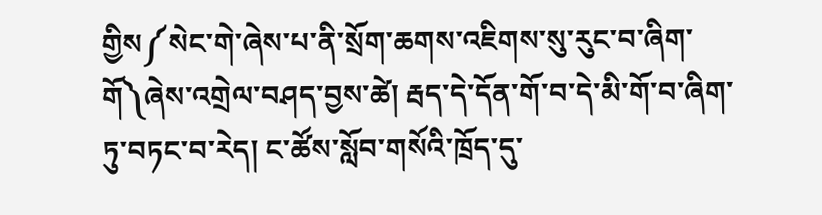གྱིས༼སེང་གེ་ཞེས་པ་ནི་སྲོག་ཆགས་འཇིགས་སུ་རུང་བ་ཞིག་གོ༽ཞེས་འགྲེལ་བཤད་བྱས་ཚེ། རྦད་དེ་དོན་གོ་བ་དེ་མི་གོ་བ་ཞིག་ཏུ་བཏང་བ་རེད། ང་ཚོས་སློབ་གསོའི་ཁྲོད་དུ་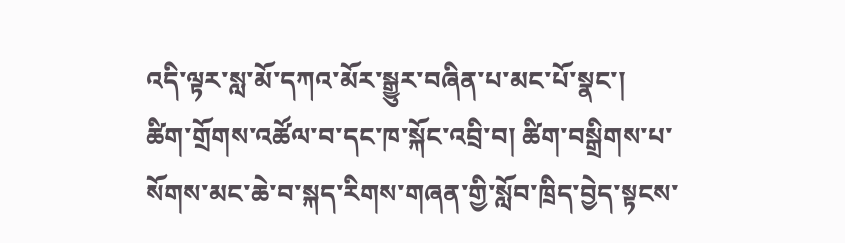འདི་ལྟར་སླ་མོ་དཀའ་མོར་སྒྱུར་བཞིན་པ་མང་པོ་སྣང་།
ཚིག་གྲོགས་འཚོལ་བ་དང་ཁ་སྐོང་འབྲི་བ། ཚིག་བསྒྲིགས་པ་སོགས་མང་ཆེ་བ་སྐད་རིགས་གཞན་གྱི་སློབ་ཁྲིད་བྱེད་སྟངས་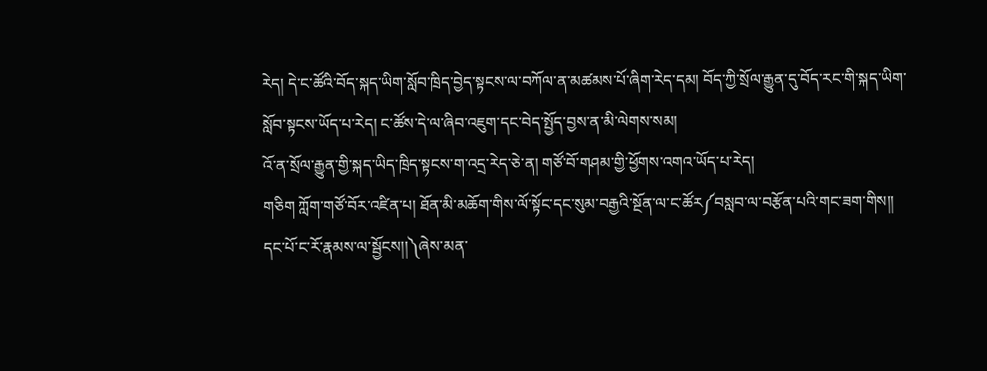རེད། དེ་ང་ཚོའི་བོད་སྐད་ཡིག་སློབ་ཁྲིད་བྱེད་སྟངས་ལ་བཀོལ་ན་མཚམས་པོ་ཞིག་རེད་དམ། བོད་ཀྱི་སྲོལ་རྒྱུན་དུ་བོད་རང་གི་སྐད་ཡིག་སློབ་སྟངས་ཡོད་པ་རེད། ང་ཚོས་དེ་ལ་ཞིབ་འཇུག་དང་བེད་སྤྱོད་བྱས་ན་མི་ལེགས་སམ།
འོ་ན་སྲོལ་རྒྱུན་གྱི་སྐད་ཡིད་ཁྲིད་སྟངས་ག་འདྲ་རེད་ཅེ་ན། གཙོ་བོ་གཤམ་གྱི་ཕྱོགས་འགའ་ཡོད་པ་རེད།
གཅིག ཀློག་གཙོ་བོར་འཛིན་པ། ཐོན་མི་མཆོག་གིས་ལོ་སྟོང་དང་སུམ་བརྒྱའི་སྔོན་ལ་ང་ཚོར༼བསླབ་ལ་བརྩོན་པའི་གང་ཟག་གིས།། དང་པོ་ང་རོ་རྣམས་ལ་སྦྱོངས།།༽ཞེས་མན་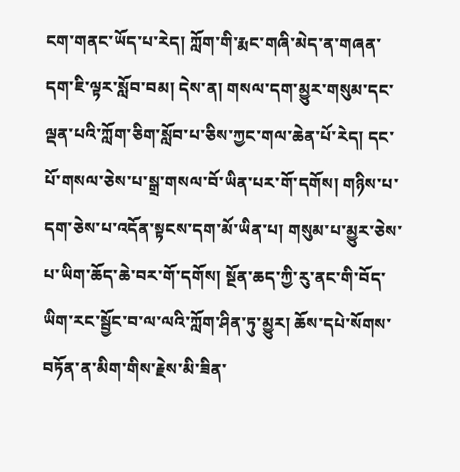ངག་གནང་ཡོད་པ་རེད། ཀློག་གི་རྨང་གཞི་མེད་ན་གཞན་དག་ཇི་ལྟར་སློབ་བམ། དེས་ན། གསལ་དག་མྱུར་གསུམ་དང་ལྡན་པའི་ཀློག་ཅིག་སློབ་པ་ཅིས་ཀྱང་གལ་ཆེན་པོ་རེད། དང་པོ་གསལ་ཅེས་པ་སྒྲ་གསལ་བོ་ཡིན་པར་གོ་དགོས། གཉིས་པ་དག་ཅེས་པ་འདོན་སྟངས་དག་མོ་ཡིན་པ། གསུམ་པ་མྱུར་ཅེས་པ་ཡིག་ཆོད་ཆེ་བར་གོ་དགོས། སྔོན་ཆད་ཀྱི་རུ་ནང་གི་བོད་ཡིག་རང་སྦྱོང་བ་ལ་ལའི་ཀློག་ཤིན་ཏུ་མྱུར། ཆོས་དཔེ་སོགས་བཏོན་ན་མིག་གིས་རྗེས་མི་ཟིན་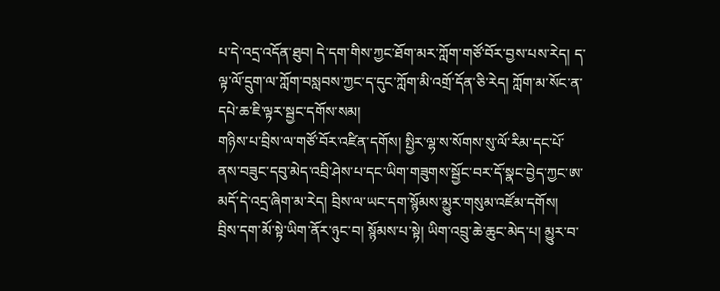པ་དེ་འདྲ་འདོན་ཐུབ། དེ་དག་གིས་ཀྱང་ཐོག་མར་ཀློག་གཙོ་བོར་བྱས་པས་རེད། ད་ལྟ་ལོ་དྲུག་ལ་ཀློག་བསླབས་ཀྱང་ད་དུང་ཀློག་མི་འགྲོ་དོན་ཅི་རེད། ཀློག་མ་སོང་ན་དཔེ་ཆ་ཇི་ལྟར་སྦྱང་དགོས་སམ།
གཉིས་པ་བྲིས་ལ་གཙོ་བོར་འཛིན་དགོས། སྤྱིར་ལྷ་ས་སོགས་སུ་ལོ་རིམ་དང་པོ་ནས་བཟུང་དབུ་མེད་འབྲི་ཤེས་པ་དང་ཡིག་གཟུགས་སྦྱོང་བར་དོ་སྣང་བྱེད་ཀྱང་ཨ་མདོ་དེ་འདྲ་ཞིག་མ་རེད། བྲིས་ལ་ཡང་དག་སྙོམས་མྱུར་གསུམ་འཛོམ་དགོས།
བྲིས་དག་མོ་སྟེ་ཡིག་ནོར་ཉུང་བ། སྙོམས་པ་སྟེ། ཡིག་འབྲུ་ཆེ་ཆུང་མེད་པ། མྱུར་བ་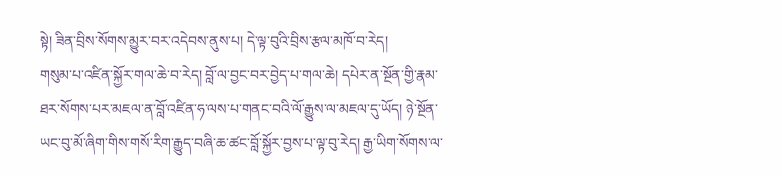སྟེ། ཟིན་བྲིས་སོགས་མྱུར་བར་འདེབས་ནུས་པ། དེ་ལྟ་བུའི་བྲིས་རྩལ་མཁོ་བ་རེད།
གསུམ་པ་འཛིན་སྐྱོར་གལ་ཆེ་བ་རེད། བློ་ལ་བྱང་བར་བྱེད་པ་གལ་ཆེ། དཔེར་ན་སྔོན་གྱི་རྣམ་ཐར་སོགས་པར་མཇལ་ན་བློ་འཛིན་ཧ་ལས་པ་གནང་བའི་ལོ་རྒྱུས་ལ་མཇལ་དུ་ཡོད། ཉེ་སྔོན་ཡང་བུ་མོ་ཞིག་གིས་གསོ་རིག་རྒྱུད་བཞི་ཆ་ཚང་བློ་སྐྱོར་བྱས་པ་ལྟ་བུ་རེད། རྒྱ་ཡིག་སོགས་ལ་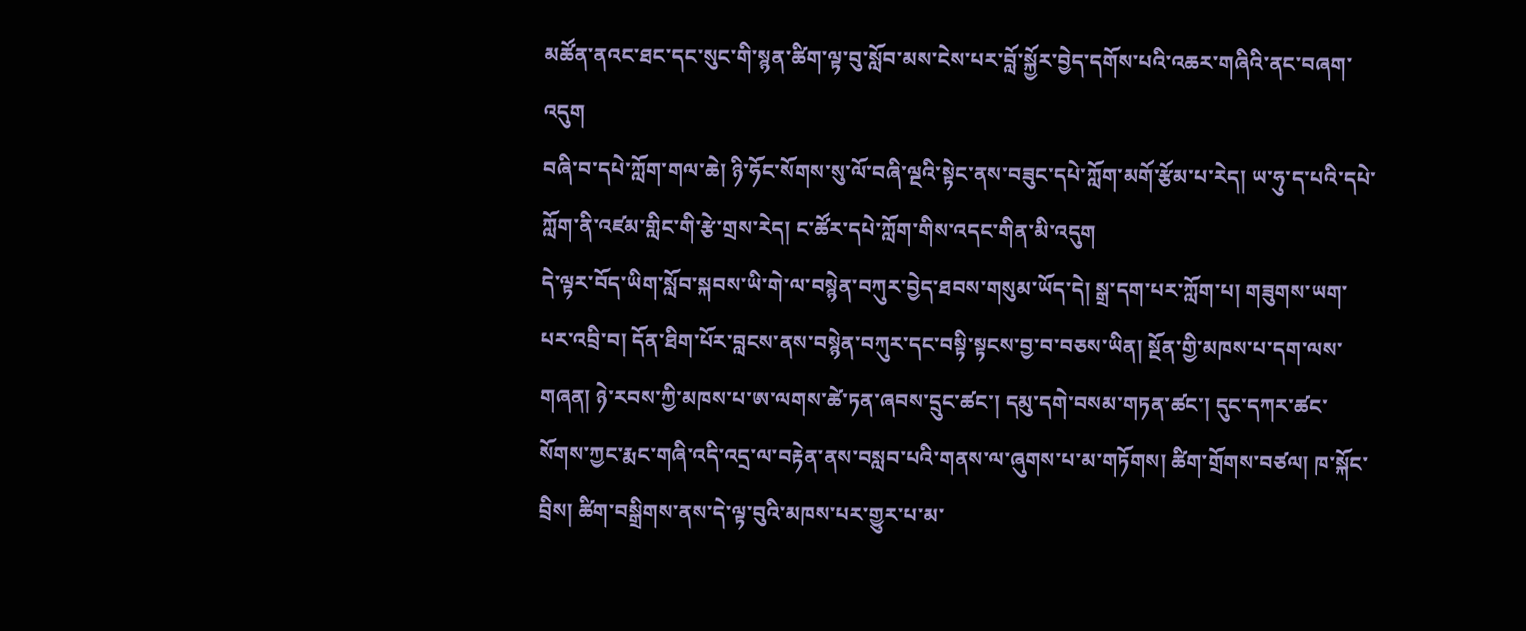མཚོན་ནའང་ཐང་དང་སུང་གི་སྙན་ཚིག་ལྟ་བུ་སློབ་མས་ངེས་པར་བློ་སྐྱོར་བྱེད་དགོས་པའི་འཆར་གཞིའི་ནང་བཞག་འདུག
བཞི་བ་དཔེ་ཀློག་གལ་ཆེ། ཉི་ཧོང་སོགས་སུ་ལོ་བཞི་ལྔའི་སྟེང་ནས་བཟུང་དཔེ་ཀློག་མགོ་རྩོམ་པ་རེད། ཡ་ཧུ་ད་པའི་དཔེ་ཀློག་ནི་འཛམ་གླིང་གི་རྩེ་གྲས་རེད། ང་ཚོར་དཔེ་ཀློག་གིས་འདང་གིན་མི་འདུག
དེ་ལྟར་བོད་ཡིག་སློབ་སྐབས་ཡི་གེ་ལ་བསྙེན་བཀུར་བྱེད་ཐབས་གསུམ་ཡོད་དེ། སྒྲ་དག་པར་ཀློག་པ། གཟུགས་ཡག་པར་འབྲི་བ། དོན་ཐིག་པོར་བླངས་ནས་བསྙེན་བཀུར་དང་བསྟི་སྟངས་བྱ་བ་བཅས་ཡིན། སྔོན་གྱི་མཁས་པ་དག་ལས་གཞན། ཉེ་རབས་ཀྱི་མཁས་པ་ཨ་ལགས་ཚེ་ཏན་ཞབས་དྲུང་ཚང་། དམུ་དགེ་བསམ་གཏན་ཚང་། དུང་དཀར་ཚང་སོགས་ཀྱང་རྨང་གཞི་འདི་འདྲ་ལ་བརྟེན་ནས་བསླབ་པའི་གནས་ལ་ཞུགས་པ་མ་གཏོགས། ཚིག་གྲོགས་བཙལ། ཁ་སྐོང་བྲིས། ཚིག་བསྒྲིགས་ནས་དེ་ལྟ་བུའི་མཁས་པར་གྱུར་པ་མ་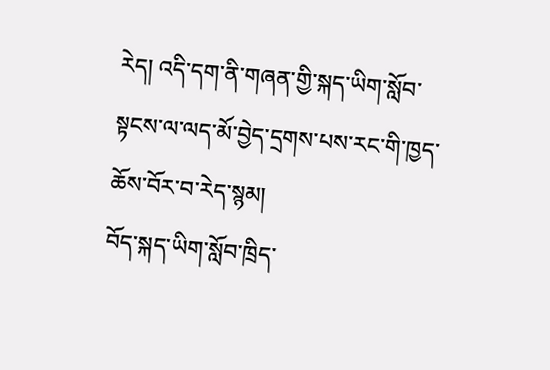རེད། འདི་དག་ནི་གཞན་གྱི་སྐད་ཡིག་སློབ་སྟངས་ལ་ལད་མོ་བྱེད་དྲགས་པས་རང་གི་ཁྱད་ཆོས་བོར་བ་རེད་སྙམ།
བོད་སྐད་ཡིག་སློབ་ཁྲིད་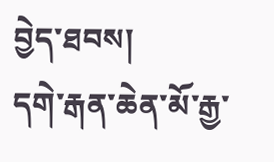བྱེད་ཐབས།
དགེ་རྒན་ཆེན་མོ་རྒྱ་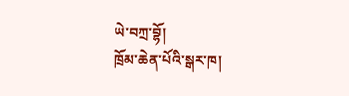ཡེ་བཀྲ་བྷོ།
ཁྲོམ་ཆེན་པོའི་སྒར་ཁ།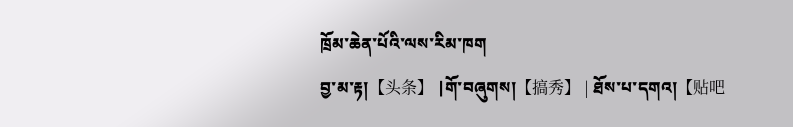ཁྲོམ་ཆེན་པོའི་ལས་རིམ་ཁག
བྱ་མ་རྟ།【头条】 |གོ་བཞུགས།【搞秀】 | ཐོས་པ་དགའ།【贴吧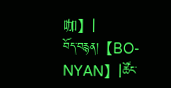咖】|
བོད་བརྙན།【BO-NYAN】|ཚོང་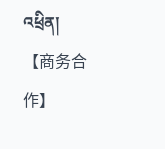འཕྲིན།【商务合作】